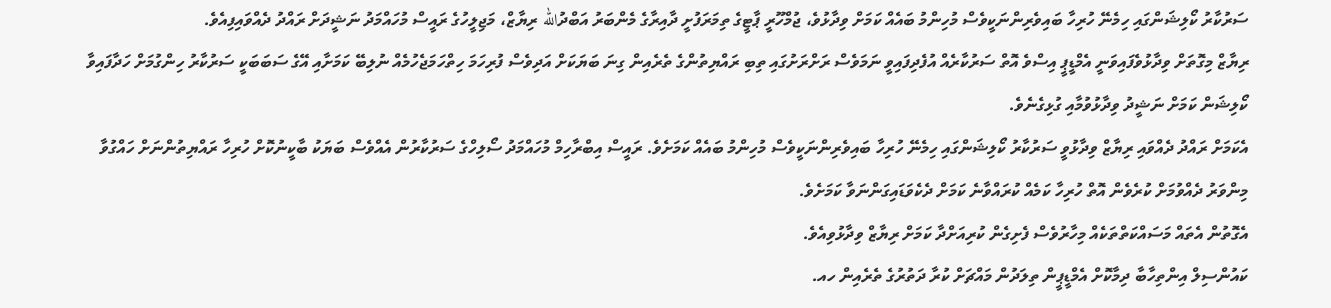ސަރުކާރު ކޯލިޝަންގައި ހިމެނޭ ހުރިހާ ބައިވެރިންނަކީވެސް މުހިންމު ބައެއް ކަމަށް ވިދާޅުވެ، ޖުމްހޫރީ ޕާޓީގެ ތިމަރަފުށީ ދާއިރާގެ މެންބަރު އަބްދުالله ރިޔާޒް، މަޖިލީހުގެ ރައީސް މުހައްމަދު ނަޝީދަށް ރައްދު ދެއްވައިފިއެވެ.
ރިޔާޒް މިގޮތަށް ވިދާޅުވެފައިވަނީ އެމްޑީޕީ އިސްވެ އޮތް ސަރުކާރެއް އުފެދިފައިވީ ނަމަވެސް ރަށްރަށުގައި ތިބި ރައްޔިތުންގެ ތެރެއިން ގިނަ ބަޔަކަށް އަދިވެސް ފުރިހަމަ ހިތްހަމަޖެހުމެއް ނުލިބޭ ކަމަށާއި އޭގެ ސަބަބަކީ ސަރުކާރު ހިންގުމަށް ހަދާފައިވާ ކޯލިޝަން ކަމަށް ނަޝީދު ވިދާޅުވުމާއި ގުޅިގެނެވެ.
އެކަމަށް ރައްދު ދެއްވައި ރިޔާޒް ވިދާޅުވީ ސަރުކާރު ކޯލިޝަންގައި ހިމެނޭ ހުރިހާ ބައިވެރިންނަކީވެސް މުހިންމު ބައެއް ކަމަށެވެ. ރައީސް އިބްރާހިމް މުހައްމަދު ސޯލިހްގެ ސަރުކާރުން އެއްވެސް ބަޔަކު ބާކީނުކޮށް ހުރިހާ ރައްޔިތުންނަށް ހައްގުވާ މިންވަރު ދެއްވުމަށް ކުރެވެން އޮތް ހުރިހާ ކަމެއް ކުރައްވާނެ ކަމަށް ދެކެވަޑައިގަންނަވާ ކަމަށެވެ.
އެގޮތުން އެތައް މަސައްކަތްތަކެއް މިހާރުވެސް ފެށިގެން ކުރިއަށްދާ ކަމަށް ރިޔާޒް ވިދާޅުވިއެވެ.
ކައުންސިލް އިންތިހާބާ ދިމާކޮށް އެމްޑީޕީން ތިލަދުން މައްޗަށް ކުރާ ދަތުރުގެ ތެރެއިން ހއ.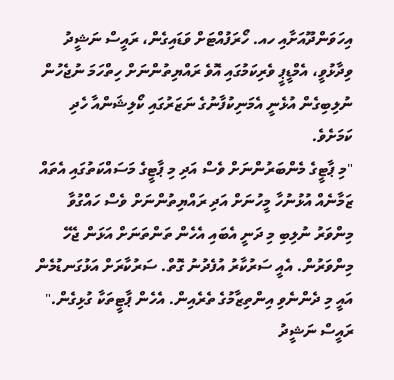އިހަވަންދޫއަށާއި ހއ. ހޯރަފުއްޓަށް ވަޑައިގެން، ރައީސް ނަޝީދު ވިދާޅުވީ، އެމްޑީޕީ ވެރިކަމުގައި އޮވެ ރައްޔިތުންނަށް ހިތްހަމަ ނުޖެހުން ނުލިބިގެން އުޅެނީ އެމަނިކުފާނުގެ ނަޒަރުގައި ކޯލިޝަންއާ ހެދި ކަމަށެވެ.
"މި ޕާޓީގެ މެންބަރުންނަށް ވެސް އަދި މި ޕާޓީގެ މަސައްކަތުގައި އެތައް ޒަމާނެއް އުޅުނުހާ މީހުނަށް އަދި ރައްޔިތުންނަށް ވެސް ހައްގުވާ މިންވަރު ނުލިބި މި ދަނީ އެބައި އެހެން ތަންތަނަށް އަޅަން ޖެހޭ މިންވަރުން. އެއީ ސަރުކާރު އުފެދުނު ގޮތް. ސަރުކާރަށް އަޅުގަނޑުމެން އައީ މި ދެންނެވި އިންތިޒާމުގެ ތެރެއިން. އެހެން ޕާޓީތަކާ ގުޅިގެން." ރައީސް ނަޝީދު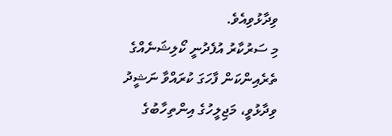ވިދާޅުވިއެވެ.
މި ސަރުކާރު އުފެދުނީ ކޯލިޝަނެއްގެ ތެރެއިންކަން ފާހަގަ ކުރައްވާ ނަޝީދު ވިދާޅުވީ، މަޖިލީހުގެ އިންތިހާބުގެ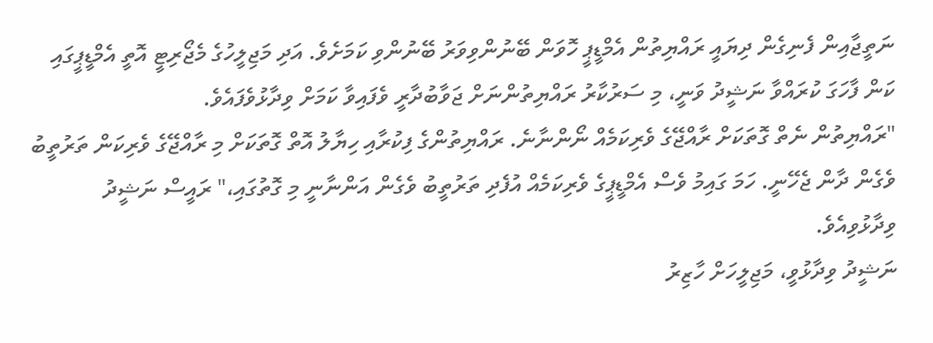ނަތީޖާއިން ފެނިގެން ދިޔައީ ރައްޔިތުން އެމްޑީޕީ ހޮވަން ބޭނުންވިވަރު ބޭނުންވި ކަމަށެވެ. އަދި މަޖިލީހުގެ މެޖޯރިޓީ އޮތީ އެމްޑީޕީގައި ކަން ފާހަގަ ކުރައްވާ ނަޝީދު ވަނީ، މި ސަރުކާރު ރައްޔިތުންނަށް ޖަވާބުދާރީ ވެފައިވާ ކަމަށް ވިދާޅުވެފައެވެ.
"ރައްޔިތުން ނެތް ގޮތަކަށް ރާއްޖޭގެ ވެރިކަމެއް ނޯންނާނެ. ރައްޔިތުންގެ ފިކުރާއި ހިޔާލު އޮތް ގޮތަކަށް މި ރާއްޖޭގެ ވެރިކަން ތަރުތީބު ވެގެން ދާން ޖެހޭނީ. ހަމަ ގައިމު ވެސް އެމްޑީޕީގެ ވެރިކަމެއް އުފެދި ތަރުތީބު ވެގެން އަންނާނީ މި ގޮތުގައި،" ރައީސް ނަޝީދު ވިދާޅުވިއެވެ.
ނަޝީދު ވިދާޅުވީ، މަޖިލީހަށް ހާޒިރު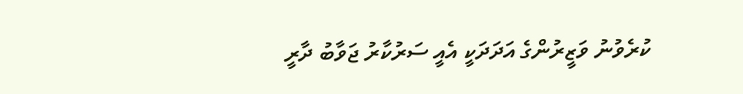ކުރެވުނު ވަޒީރުންގެ އަދަދަކީ އެއީ ސަރުކާރު ޖަވާބު ދާރީ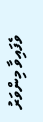ވެފައިވާ މިންވަރު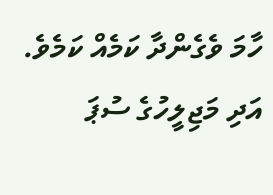ހާމަ ވެގެންދާ ކަމެއް ކަމެވެ. އަދި މަޖިލީހުގެ ސުޕަ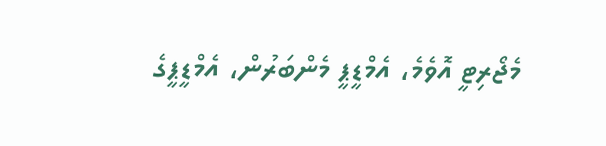މެޖޯރިޓީ އޮވެމެ، އެމްޑީޕީ މެންބަރުން، އެމްޑީޕީގެ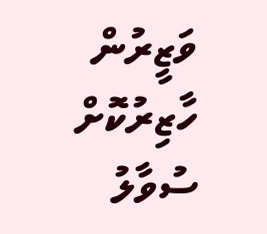ވަޒީރުން ހާޒިރުކޮށް ސުވާލު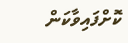ކޮށްފައިވާކަން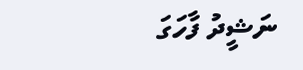ނަޝީދު ފާހަގަ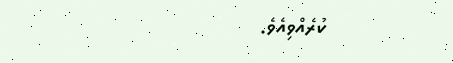ކުރެއްވިއެވެ.